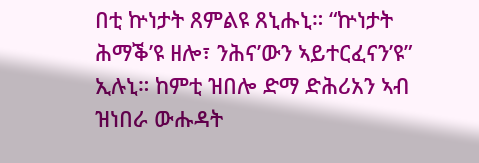በቲ ኵነታት ጸምልዩ ጸኒሑኒ። “ኵነታት ሕማቕ’ዩ ዘሎ፣ ንሕና’ውን ኣይተርፈናን’ዩ” ኢሉኒ። ከምቲ ዝበሎ ድማ ድሕሪአን ኣብ ዝነበራ ውሑዳት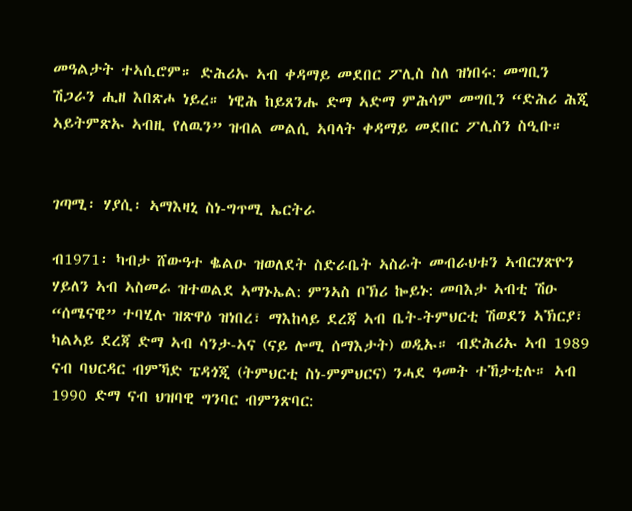መዓልታት ተኣሲሮም። ድሕሪኡ ኣብ ቀዳማይ መደበር ፖሊስ ስለ ዝነበሩ: መግቢን ሽጋራን ሒዘ እበጽሖ ነይረ። ነዊሕ ከይጸንሑ ድማ ኣድማ ምሕሳም መግቢን “ድሕሪ ሕጂ ኣይትምጽኡ ኣብዚ የለዉን” ዝብል መልሲ ኣባላት ቀዳማይ መደበር ፖሊስን ስዒቡ።


ገጣሚ፡ ሃያሲ፡ ኣማእዛኒ ስነ-ግጥሚ ኤርትራ

ብ1971፡ ካብታ ሸውዓተ ቈልዑ ዝወለደት ስድራቤት ኣስራት መብራህቱን ኣብርሃጽዮን ሃይለን ኣብ ኣስመራ ዝተወልደ ኣማኑኤል: ምንኣስ ቦኽሪ ኰይኑ: መባእታ ኣብቲ ሽዑ “ሰሜናዊ” ተባሂሉ ዝጽዋዕ ዝነበረ፣ ማእከላይ ደረጃ ኣብ ቤት-ትምህርቲ ሽወደን ኣኽርያ፣ ካልኣይ ደረጃ ድማ ኣብ ሳንታ-ኣና (ናይ ሎሚ ሰማእታት) ወዲኡ። ብድሕሪኡ ኣብ 1989 ናብ ባህርዳር ብምኻድ ፔዳጎጂ (ትምህርቲ ስነ-ምምህርና) ንሓደ ዓመት ተኸታቲሉ። ኣብ 1990 ድማ ናብ ህዝባዊ ግንባር ብምንጽባር: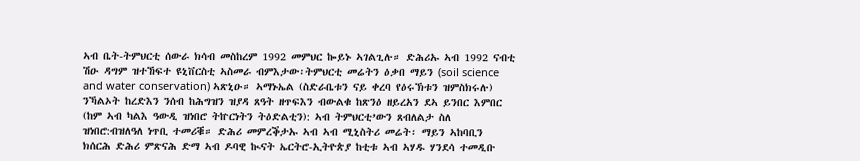ኣብ ቤት-ትምህርቲ ሰውራ ክሳብ መስከረም 1992 መምህር ኰይኑ ኣገልጊሉ። ድሕሪኡ ኣብ 1992 ናብቲ ሽዑ ዳግም ዝተኸፍተ ዩኒቨርስቲ ኣስመራ ብምእታው፡ትምህርቲ መሬትን ዕቃበ ማይን (soil science and water conservation) ኣጽኒዑ። ኣማኑኤል (ስድራቤቱን ናይ ቀረባ የዕሩኽቱን ዝምስክሩሉ) ንኻልኦት ከረድእን ንሰብ ከሕግዝን ዝያዳ ጸዓት ዘጥፍእን ብውልቁ ከጽንዕ ዘይረአን ደኣ ይንበር እምበር (ከም ኣብ ካልእ ዓውዲ ዝነበሮ ትኵርነትን ትዕድልቲን): ኣብ ትምህርቲ’ውን ጸብለልታ ስለ ዝነበሮ:ብዝለዓለ ነጥቢ ተመሪቑ። ድሕሪ መምረቕታኡ ኣብ ኣብ ሚኒስትሪ መሬት፡ ማይን ኣከባቢን ክሰርሕ ድሕሪ ምጽናሕ ድማ ኣብ ዶባዊ ኲናት ኤርትሮ-ኢትዮጵያ ከቲቱ ኣብ ኣሃዱ ሃንደሳ ተመዲቡ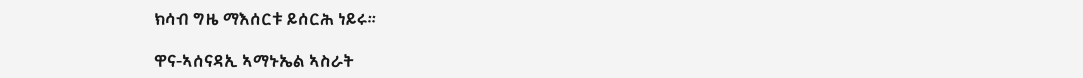ክሳብ ግዜ ማእሰርቱ ይሰርሕ ነይሩ።

ዋና-ኣሰናዳኢ ኣማኑኤል ኣስራት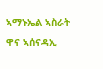ኣማኑኤል ኣስራት ዋና ኣሰናዳኢ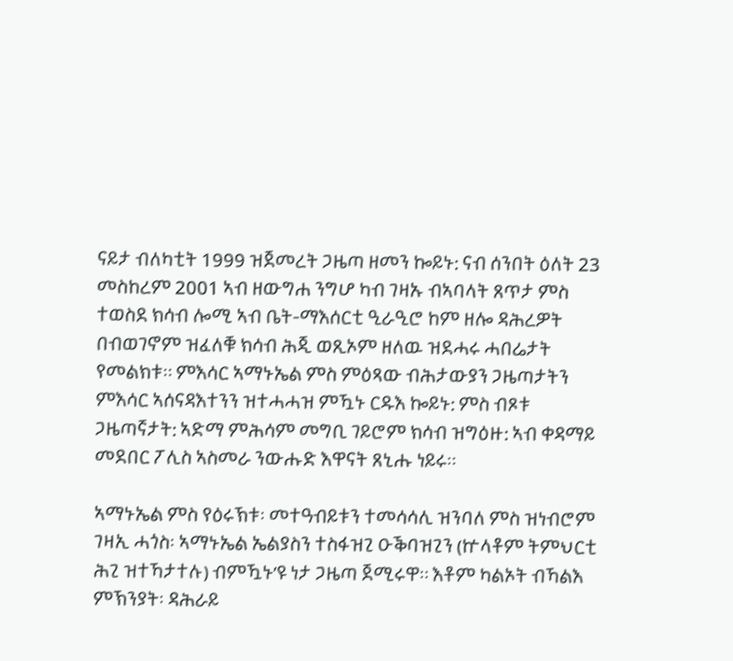ናይታ ብለካቲት 1999 ዝጀመረት ጋዜጣ ዘመን ኰይኑ: ናብ ሰንበት ዕለት 23 መስከረም 2001 ኣብ ዘውግሐ ንግሆ ካብ ገዛኡ ብኣባላት ጸጥታ ምስ ተወስደ ክሳብ ሎሚ ኣብ ቤት-ማእሰርቲ ዒራዒሮ ከም ዘሎ ዳሕረዎት በብወገኖም ዝፈለቑ ክሳብ ሕጂ ወጺኦም ዘለዉ ዝደሓሩ ሓበሬታት የመልክቱ። ምእሳር ኣማኑኤል ምስ ምዕጻው ብሕታውያን ጋዜጣታትን ምእሳር ኣሰናዳእተንን ዝተሓሓዝ ምዃኑ ርዱእ ኰይኑ: ምስ ብጾቱ ጋዜጣኛታት: ኣድማ ምሕሳም መግቢ ገይሮም ክሳብ ዝግዕዙ: ኣብ ቀዳማይ መደበር ፖሊስ ኣስመራ ንውሑድ እዋናት ጸኒሑ ነይሩ።

ኣማኑኤል ምስ የዕሩኽቱ፡ መተዓብይቱን ተመሳሳሊ ዝንባለ ምስ ዝነብሮም ገዛኢ ሓጎስ፡ ኣማኑኤል ኤልያስን ተስፋዝጊ ዑቕባዝጊን (ኵላቶም ትምህርቲ ሕጊ ዝተኻታተሉ) ብምዃኑ’ዩ ነታ ጋዜጣ ጀሚሩዋ። እቶም ካልኦት ብኻልእ ምኽንያት፡ ዳሕራይ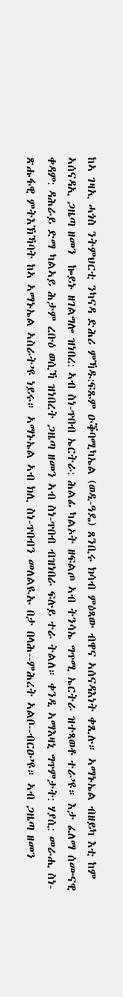ከኣ ገዛኢ ሓጎስ ንትምህርቲ ንካናዳ ድሕሪ ምኻዱ:ፍጹም ዑቕባሚካኤል (ወዲ-ዓዴ) ጸንቢሩ ክሳብ ምዕጻው ብዋና ኣሰናዳእነት ቀጺሉ። ኣማኑኤል ብዘይካ እቲ ከም ኣሰናዳኢ ጋዜጣ ዘመን  ኰይኑ ዘገልግሎ ዝነበረ: ኣብ ስነ-ጥበብ ኤርትራ: ሕልፊ ካልኦት ዘፍልጦ ኣብ ትንሳኤ ግጥሚ ኤርትራ ዝተጻወቶ ተራ’ዩ። እታ ፈለማ ሰሙናዊ ቀዳም: ዳሕራይ ድማ ካልኣይ ሕታም ረቡዕ ወሲኻ ዝነበረት ጋዜጣ ዘመን ኣብ ስነ-ጥበብ ብዝነበራ ፍሉይ ተራ ትልለ። ቀንዲ ኣማእዛኒ ግጥምታት: ሃያሲ: መራሒ ስነ-ጽሑፋዊ ምትእኽኻባት ከኣ ኣማኑኤል ኣስራት’ዩ ነይሩ። ኣማኑኤል ኣብ ክሊ ስነ-ጥበብን መለልዪኡ በታ በላሕ--ምሕረት ኣልቦ--ብርዑ’ዩ። ኣብ ጋዜጣ ዘመን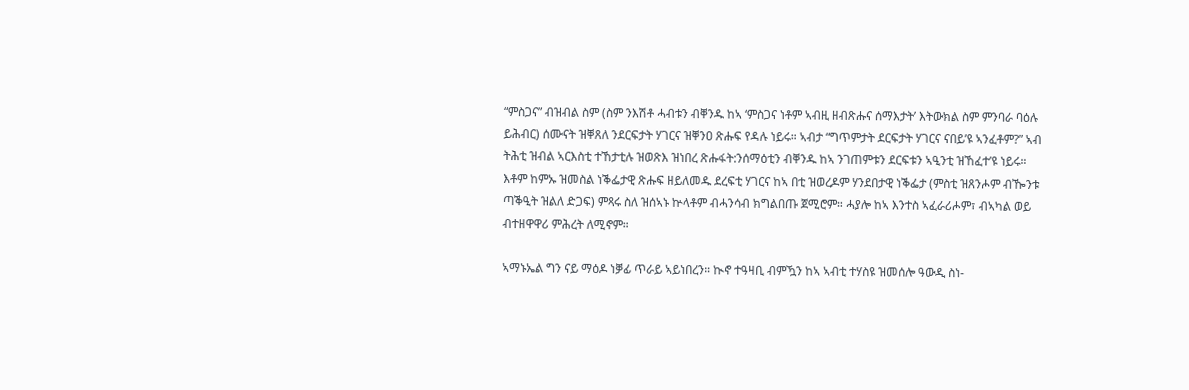“ምስጋና” ብዝብል ስም (ስም ንእሽቶ ሓብቱን ብቐንዱ ከኣ ‘ምስጋና ነቶም ኣብዚ ዘብጽሑና ሰማእታት’ እትውክል ስም ምንባራ ባዕሉ ይሕብር) ሰሙናት ዝቐጸለ ንደርፍታት ሃገርና ዝቐንዐ ጽሑፍ የዳሉ ነይሩ። ኣብታ “ግጥምታት ደርፍታት ሃገርና ናበይ’ዩ ኣንፈቶም?” ኣብ ትሕቲ ዝብል ኣርእስቲ ተኸታቲሉ ዝወጽእ ዝነበረ ጽሑፋት:ንሰማዕቲን ብቐንዱ ከኣ ንገጠምቱን ደርፍቱን ኣዒንቲ ዝኸፈተ’ዩ ነይሩ። እቶም ከምኡ ዝመስል ነቕፌታዊ ጽሑፍ ዘይለመዱ ደረፍቲ ሃገርና ከኣ በቲ ዝወረዶም ሃንደበታዊ ነቕፌታ (ምስቲ ዝጸንሖም ብዀንቱ ጣቕዒት ዝልለ ድጋፍ) ምጻሩ ስለ ዝሰኣኑ ኵላቶም ብሓንሳብ ክግልበጡ ጀሚሮም። ሓያሎ ከኣ እንተስ ኣፈራሪሖም፣ ብኣካል ወይ ብተዘዋዋሪ ምሕረት ለሚኖም።

ኣማኑኤል ግን ናይ ማዕዶ ነቓፊ ጥራይ ኣይነበረን። ኲኖ ተዓዛቢ ብምዃን ከኣ ኣብቲ ተሃስዩ ዝመሰሎ ዓውዲ ስነ-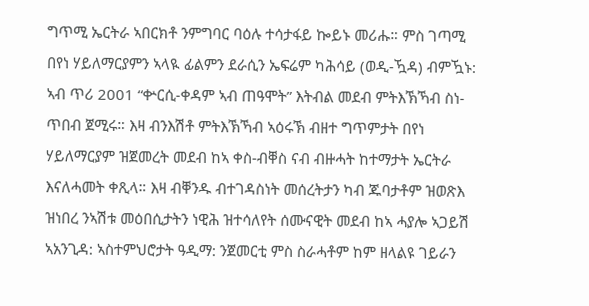ግጥሚ ኤርትራ ኣበርክቶ ንምግባር ባዕሉ ተሳታፋይ ኰይኑ መሪሑ። ምስ ገጣሚ በየነ ሃይለማርያምን ኣላዪ ፊልምን ደራሲን ኤፍሬም ካሕሳይ (ወዲ-ዃዳ) ብምዃኑ: ኣብ ጥሪ 2001 “ቍርሲ-ቀዳም ኣብ ጠዓሞት” እትብል መደብ ምትእኽኻብ ስነ-ጥበብ ጀሚሩ። እዛ ብንእሽቶ ምትእኽኻብ ኣዕሩኽ ብዘተ ግጥምታት በየነ ሃይለማርያም ዝጀመረት መደብ ከኣ ቀስ-ብቐስ ናብ ብዙሓት ከተማታት ኤርትራ እናለሓመት ቀጺላ። እዛ ብቐንዱ ብተገዳስነት መሰረትታን ካብ ጁባታቶም ዝወጽእ ዝነበረ ንኣሽቱ መዕበሲታትን ነዊሕ ዝተሳለየት ሰሙናዊት መደብ ከኣ ሓያሎ ኣጋይሽ ኣአንጊዳ: ኣስተምህሮታት ዓዲማ: ንጀመርቲ ምስ ስራሓቶም ከም ዘላልዩ ገይራን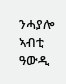ንሓያሎ ኣብቲ ዓውዲ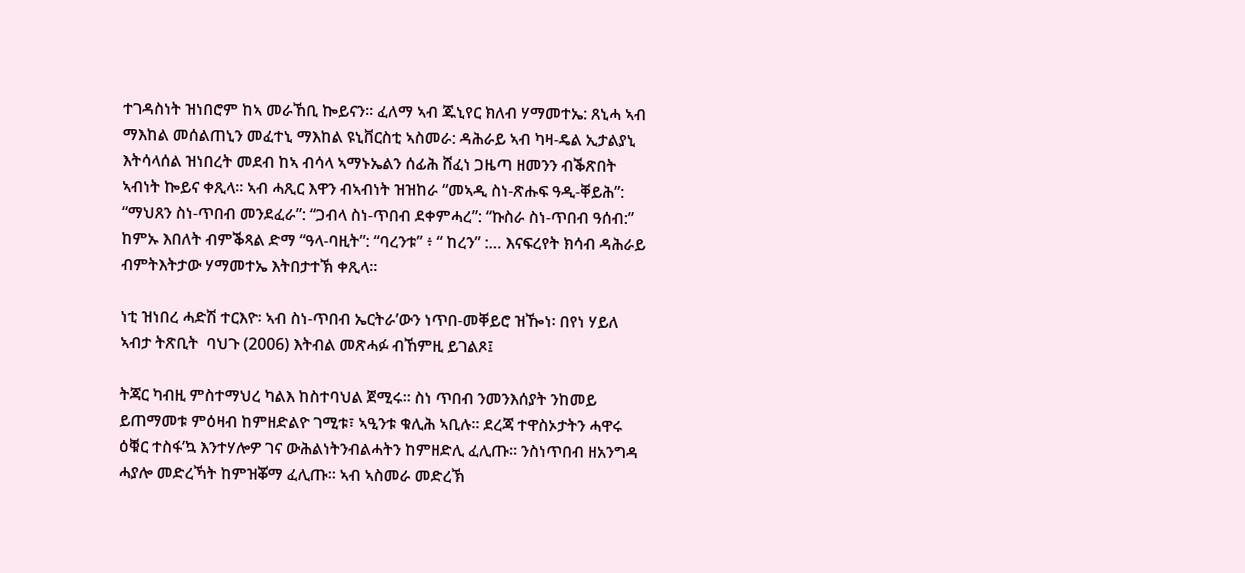ተገዳስነት ዝነበሮም ከኣ መራኸቢ ኰይናን። ፈለማ ኣብ ጁኒየር ክለብ ሃማመተኤ: ጸኒሓ ኣብ ማእከል መሰልጠኒን መፈተኒ ማእከል ዩኒቨርስቲ ኣስመራ: ዳሕራይ ኣብ ካዛ-ዴል ኢታልያኒ እትሳላሰል ዝነበረት መደብ ከኣ ብሳላ ኣማኑኤልን ሰፊሕ ሸፈነ ጋዜጣ ዘመንን ብቕጽበት ኣብነት ኰይና ቀጺላ። ኣብ ሓጺር እዋን ብኣብነት ዝዝከራ “መኣዲ ስነ-ጽሑፍ ዓዲ-ቐይሕ”: “ማህጸን ስነ-ጥበብ መንደፈራ”: “ጋብላ ስነ-ጥበብ ደቀምሓረ”: “ኩስራ ስነ-ጥበብ ዓሰብ:” ከምኡ እበለት ብምቕጻል ድማ “ዓላ-ባዚት”: “ባረንቱ” ፥ “ ከረን” :… እናፍረየት ክሳብ ዳሕራይ ብምትእትታው ሃማመተኤ እትበታተኽ ቀጺላ።

ነቲ ዝነበረ ሓድሽ ተርእዮ፡ ኣብ ስነ-ጥበብ ኤርትራ’ውን ነጥበ-መቐይሮ ዝዀነ፡ በየነ ሃይለ ኣብታ ትጽቢት  ባህጉ (2006) እትብል መጽሓፉ ብኸምዚ ይገልጾ፤

ትጃር ካብዚ ምስተማህረ ካልእ ከስተባህል ጀሚሩ። ስነ ጥበብ ንመንእሰያት ንከመይ ይጠማመቱ ምዕዛብ ከምዘድልዮ ገሚቱ፣ ኣዒንቱ ቁሊሕ ኣቢሉ። ደረጃ ተዋስኦታትን ሓዋሩ ዕቑር ተስፋ’ኳ እንተሃሎዎ ገና ውሕልነትንብልሓትን ከምዘድሊ ፈሊጡ። ንስነጥበብ ዘአንግዳ ሓያሎ መድረኻት ከምዝቖማ ፈሊጡ። ኣብ ኣስመራ መድረኽ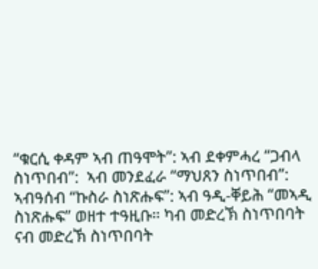“ቁርሲ ቀዳም ኣብ ጠዓሞት”: ኣብ ደቀምሓረ “ጋብላ ስነጥበብ”:  ኣብ መንደፈራ “ማህጸን ስነጥበብ”: ኣብዓሰብ “ኩስራ ስነጽሑፍ”: ኣብ ዓዲ-ቐይሕ “መኣዲ ስነጽሑፍ” ወዘተ ተዓዚቡ። ካብ መድረኽ ስነጥበባት ናብ መድረኽ ስነጥበባት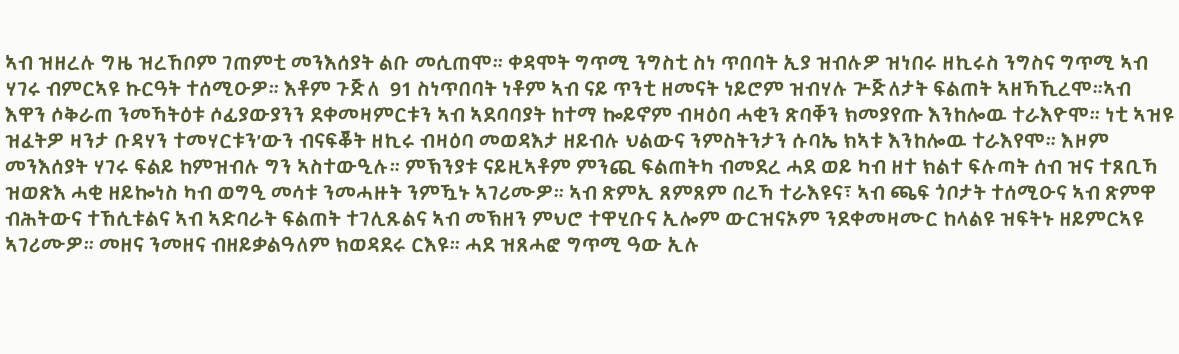ኣብ ዝዘረሉ ግዜ ዝረኸቦም ገጠምቲ መንእሰያት ልቡ መሲጠሞ። ቀዳሞት ግጥሚ ንግስቲ ስነ ጥበባት ኢያ ዝብሉዎ ዝነበሩ ዘኪሩስ ንግስና ግጥሚ ኣብ ሃገሩ ብምርኣዩ ኩርዓት ተሰሚዑዎ። እቶም ጉጅለ  91 ስነጥበባት ነቶም ኣብ ናይ ጥንቲ ዘመናት ነይሮም ዝብሃሉ ጕጅለታት ፍልጠት ኣዘኻኺረሞ።ኣብ እዋን ሶቅራጠ ንመኻትዕቱ ሶፊያውያንን ደቀመዛምርቱን ኣብ ኣደባባያት ከተማ ኰይኖም ብዛዕባ ሓቂን ጽባቐን ክመያየጡ እንከሎዉ ተራእዮሞ። ነቲ ኣዝዩ ዝፈትዎ ዛንታ ቡዳሃን ተመሃርቱን’ውን ብናፍቖት ዘኪሩ ብዛዕባ መወዳእታ ዘይብሉ ህልውና ንምስትንታን ሱባኤ ክኣቱ እንከሎዉ ተራእየሞ። እዞም መንእሰያት ሃገሩ ፍልይ ከምዝብሉ ግን ኣስተውዒሉ። ምኽንያቱ ናይዚኣቶም ምንጪ ፍልጠትካ ብመደረ ሓደ ወይ ካብ ዘተ ክልተ ፍሉጣት ሰብ ዝና ተጸቢኻ ዝወጽእ ሓቂ ዘይኰነስ ካብ ወግዒ መሳቱ ንመሓዙት ንምዃኑ ኣገሪሙዎ። ኣብ ጽምኢ ጸምጸም በረኻ ተራእዩና፣ ኣብ ጫፍ ጎቦታት ተሰሚዑና ኣብ ጽምዋ ብሕትውና ተኸሲቱልና ኣብ ኣድባራት ፍልጠት ተገሊጹልና ኣብ መኽዘን ምህሮ ተዋሂቡና ኢሎም ውርዝናኦም ንደቀመዛሙር ከላልዩ ዝፍትኑ ዘይምርኣዩ ኣገሪሙዎ። መዘና ንመዘና ብዘይቃልዓለም ክወዳደሩ ርእዩ። ሓደ ዝጸሓፎ ግጥሚ ዓው ኢሉ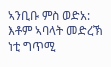ኣንቢቡ ምስ ወድአ: እቶም ኣባላት መድረኽ ነቲ ግጥሚ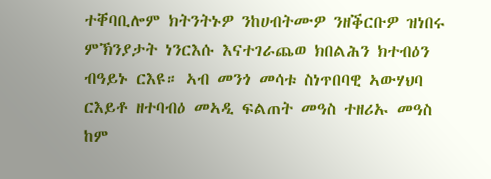ተቐባቢሎም ክትንትኑዎ ንከሀብትሙዎ ንዘቕርቡዎ ዝነበሩ ምኽንያታት ነንርእሱ እናተገራጨወ ክበልሕን ክተብዕን ብዓይኑ ርእዩ። ኣብ መንጎ መሳቱ ስነጥበባዊ ኣውሃህባ ርእይቶ ዘተባብዕ መኣዲ ፍልጠት መዓስ ተዘሪኡ መዓስ ከም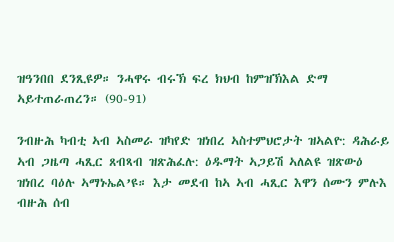ዝዓንበበ ደንጺዩዎ። ንሓዋሩ ብሩኽ ፍረ ክህብ ከምዝኽእል ድማ ኣይተጠራጠረን። (90-91)

ንብዙሕ ካብቲ ኣብ ኣስመራ ዝካየድ ዝነበረ ኣስተምህሮታት ዝኣልዮ: ዳሕራይ ኣብ ጋዜጣ ሓጺር ጸብጻብ ዝጽሕፈሉ: ዕዱማት ኣጋይሽ ኣለልዩ ዝጽውዕ ዝነበረ ባዕሉ ኣማኑኤል’ዩ። እታ መደብ ከኣ ኣብ ሓጺር እዋን ሰሙን ምሉእ ብዙሕ ሰብ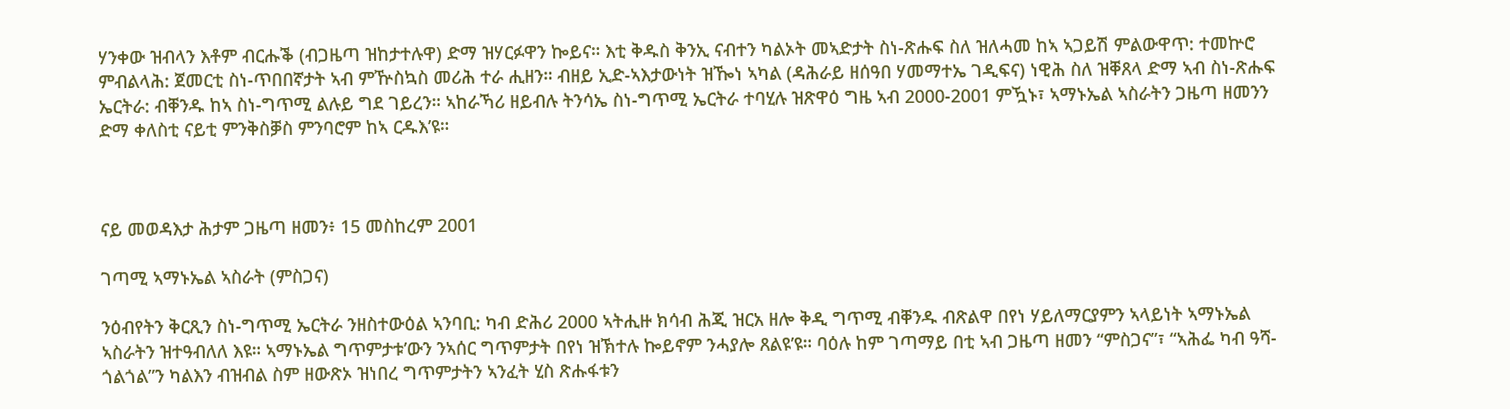ሃንቀው ዝብላን እቶም ብርሑቕ (ብጋዜጣ ዝከታተሉዋ) ድማ ዝሃርፉዋን ኰይና። እቲ ቅዱስ ቅንኢ ናብተን ካልኦት መኣድታት ስነ-ጽሑፍ ስለ ዝለሓመ ከኣ ኣጋይሽ ምልውዋጥ: ተመኵሮ ምብልላሕ: ጀመርቲ ስነ-ጥበበኛታት ኣብ ምዅስኳስ መሪሕ ተራ ሒዘን። ብዘይ ኢድ-ኣእታውነት ዝዀነ ኣካል (ዳሕራይ ዘሰዓበ ሃመማተኤ ገዲፍና) ነዊሕ ስለ ዝቐጸላ ድማ ኣብ ስነ-ጽሑፍ ኤርትራ: ብቐንዱ ከኣ ስነ-ግጥሚ ልሉይ ግደ ገይረን። ኣከራኻሪ ዘይብሉ ትንሳኤ ስነ-ግጥሚ ኤርትራ ተባሂሉ ዝጽዋዕ ግዜ ኣብ 2000-2001 ምዃኑ፣ ኣማኑኤል ኣስራትን ጋዜጣ ዘመንን ድማ ቀለስቲ ናይቲ ምንቅስቓስ ምንባሮም ከኣ ርዱእ’ዩ።



ናይ መወዳእታ ሕታም ጋዜጣ ዘመን፥ 15 መስከረም 2001

ገጣሚ ኣማኑኤል ኣስራት (ምስጋና)

ንዕብየትን ቅርጺን ስነ-ግጥሚ ኤርትራ ንዘስተውዕል ኣንባቢ: ካብ ድሕሪ 2000 ኣትሒዙ ክሳብ ሕጂ ዝርአ ዘሎ ቅዲ ግጥሚ ብቐንዱ ብጽልዋ በየነ ሃይለማርያምን ኣላይነት ኣማኑኤል ኣስራትን ዝተዓብለለ እዩ። ኣማኑኤል ግጥምታቱ’ውን ንኣሰር ግጥምታት በየነ ዝኽተሉ ኰይኖም ንሓያሎ ጸልዩ’ዩ። ባዕሉ ከም ገጣማይ በቲ ኣብ ጋዜጣ ዘመን “ምስጋና”፣ “ኣሕፌ ካብ ዓሻ-ጎልጎል”ን ካልእን ብዝብል ስም ዘውጽኦ ዝነበረ ግጥምታትን ኣንፈት ሂስ ጽሑፋቱን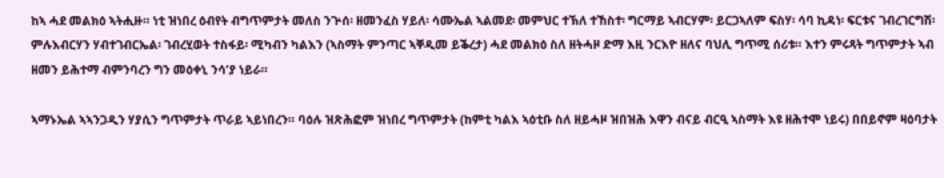ከኣ ሓደ መልክዕ ኣትሒዙ። ነቲ ዝነበረ ዕብየት ብግጥምታት መለስ ንጕሰ፡ ዘመንፈስ ሃይለ፡ ሳሙኤል ኣልመደ፡ መምህር ተኽለ ተኸስተ፡ ግርማይ ኣብርሃም፡ ይርጋኣለም ፍስሃ፡ ሳባ ኪዳነ፡ ፍርቱና ገብረገርግሽ፡ ምሉእብርሃን ሃብተገብርኤል፡ ገብረሂወት ተስፋይ፡ ሚካብን ካልእን (ኣስማት ምንጣር ኣቐዲመ ይቕረታ) ሓደ መልክዕ ስለ ዘትሓዞ ድማ እዚ ንርእዮ ዘለና ባህሊ ግጥሚ ሰሪቱ። እተን ምሩጻት ግጥምታት ኣብ ዘመን ይሕተማ ብምንባረን ግን መዕቀኒ ንሳ’ያ ነይራ።

ኣማኑኤል ኣኣንጋዲን ሃያሲን ግጥምታት ጥራይ ኣይነበረን። ባዕሉ ዝጽሕፎም ዝነበረ ግጥምታት (ከምቲ ካልእ ኣዕቲቡ ስለ ዘይሓዞ ዝበዝሕ እዋን ብናይ ብርዒ ኣስማት እዩ ዘሕተሞ ነይሩ) በበይኖም ዛዕባታት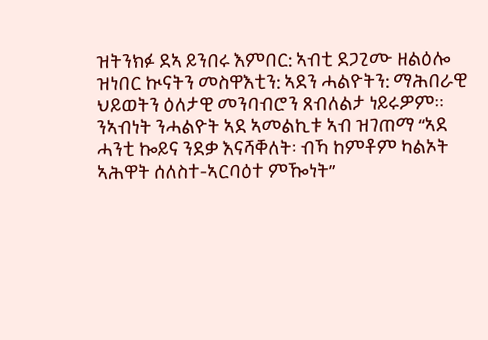ዝትንክፉ ደኣ ይንበሩ እምበር: ኣብቲ ደጋጊሙ ዘልዕሎ ዝነበር ኲናትን መስዋእቲን: ኣደን ሓልዮትን: ማሕበራዊ ህይወትን ዕለታዊ መንባብሮን ጸብለልታ ነይሩዎም። ንኣብነት ንሓልዮት ኣደ ኣመልኪቱ ኣብ ዝገጠማ “ኣደ ሓንቲ ኰይና ንደቃ እናሻቐለት፡ ብኻ ከምቶም ካልኦት ኣሕዋት ሰለስተ-ኣርባዕተ ምዀነት”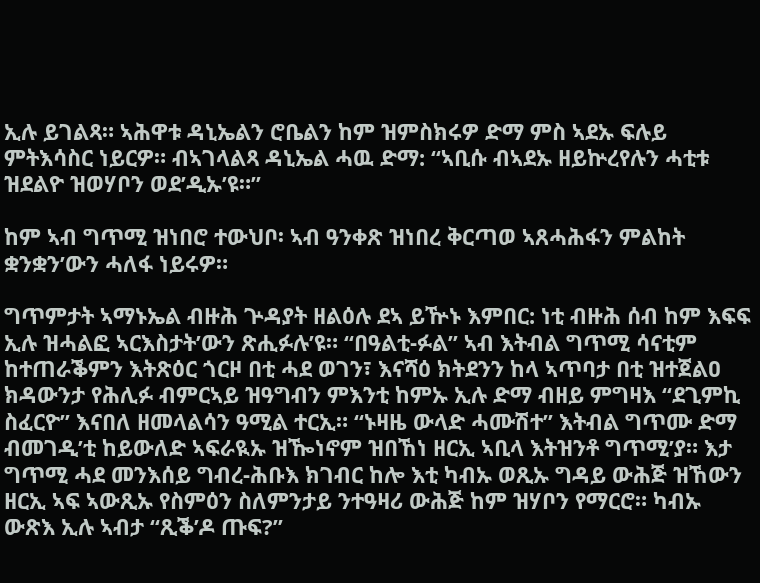ኢሉ ይገልጻ። ኣሕዋቱ ዳኒኤልን ሮቤልን ከም ዝምስክሩዎ ድማ ምስ ኣደኡ ፍሉይ ምትእሳስር ነይርዎ። ብኣገላልጻ ዳኒኤል ሓዉ ድማ: “ኣቢሱ ብኣደኡ ዘይኵረየሉን ሓቲቱ ዝደልዮ ዝወሃቦን ወደ’ዲኡ’ዩ።”

ከም ኣብ ግጥሚ ዝነበሮ ተውህቦ፡ ኣብ ዓንቀጽ ዝነበረ ቅርጣወ ኣጸሓሕፋን ምልከት ቋንቋን’ውን ሓለፋ ነይሩዎ።

ግጥምታት ኣማኑኤል ብዙሕ ጕዳያት ዘልዕሉ ደኣ ይዅኑ እምበር: ነቲ ብዙሕ ሰብ ከም እፍፍ ኢሉ ዝሓልፎ ኣርእስታት’ውን ጽሒፉሉ’ዩ። “በዓልቲ-ፉል” ኣብ እትብል ግጥሚ ሳናቲም ከተጠራቕምን እትጽዕር ጎርዞ በቲ ሓደ ወገን፣ እናሻዕ ክትደንን ከላ ኣጥባታ በቲ ዝተጀልዐ ክዳውንታ የሕሊፉ ብምርኣይ ዝዓግብን ምእንቲ ከምኡ ኢሉ ድማ ብዘይ ምግዛእ “ደጊምኪ ስፈርዮ” እናበለ ዘመላልሳን ዓሚል ተርኢ። “ኑዛዜ ውላድ ሓሙሽተ” እትብል ግጥሙ ድማ ብመገዲ’ቲ ከይውለድ ኣፍራዪኡ ዝዀነኖም ዝበኸነ ዘርኢ ኣቢላ እትዝንቶ ግጥሚ’ያ። እታ ግጥሚ ሓደ መንእሰይ ግብረ-ሕቡእ ክገብር ከሎ እቲ ካብኡ ወጺኡ ግዳይ ውሕጅ ዝኸውን ዘርኢ ኣፍ ኣውጺኡ የስምዕን ስለምንታይ ንተዓዛሪ ውሕጅ ከም ዝሃቦን የማርሮ። ካብኡ ውጽእ ኢሉ ኣብታ “ጺቕ’ዶ ጡፍ?”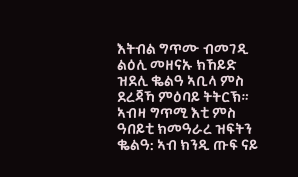እትብል ግጥሙ ብመገዲ ልዕሊ መዘናኡ ክኸይድ ዝደሊ ቈልዓ ኣቢላ ምስ ደረጃኻ ምዕባይ ትትርኽ። ኣብዛ ግጥሚ እቲ ምስ ዓበይቲ ክመዓራረ ዝፍትን ቈልዓ: ኣብ ክንዲ ጡፍ ናይ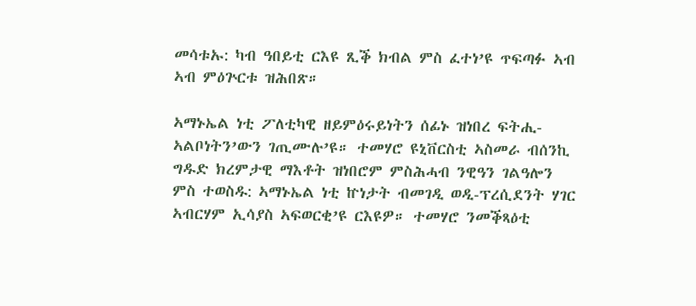መሳቱኡ: ካብ ዓበይቲ ርእዩ ጺቕ ክብል ምስ ፈተነ’ዩ ጥፍጣፉ ኣብ ኣብ ምዕጕርቱ ዝሕበጽ።

ኣማኑኤል ነቲ ፖለቲካዊ ዘይምዕሩይነትን ሰፊኑ ዝነበረ ፍትሒ-ኣልቦነትን’ውን ገጢሙሉ’ዩ። ተመሃሮ ዩኒቨርስቲ ኣስመራ ብሰንኪ ግዱድ ክረምታዊ ማእቶት ዝነበሮም ምስሕሓብ ንዊዓን ገልዓሎን ምስ ተወስዱ: ኣማኑኤል ነቲ ኵነታት ብመገዲ ወዲ-ፕረሲደንት ሃገር ኣብርሃም ኢሳያስ ኣፍወርቂ’ዩ ርእዩዎ። ተመሃሮ ንመቕጻዕቲ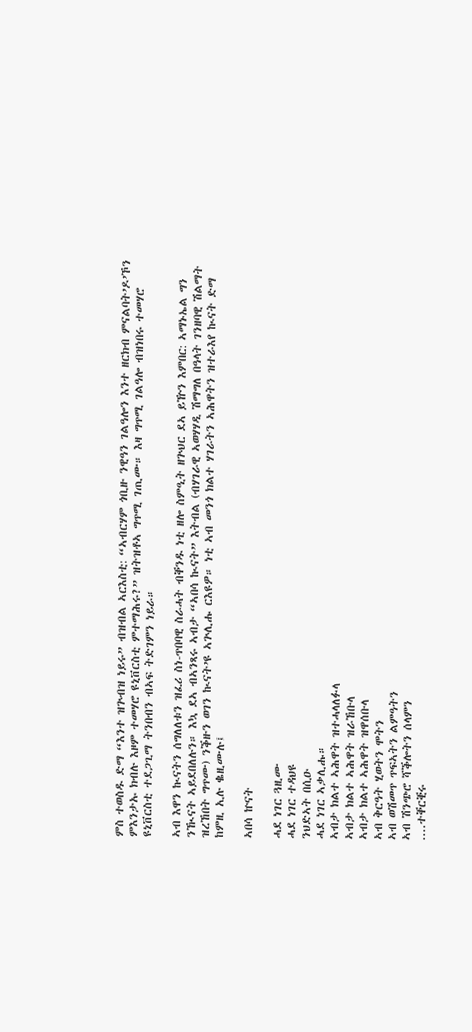ምስ ተወስዱ ድማ “እንተ ዝጕብዝ ነይሩ” ብዝብል ኣርእስቲ: “ኣብርሃም ጎቢዙ ንዊዓን ገልዓሎን እንተ ዘርክብ ምናልባት’ዶ’ኾን ምእንታኡ ክብሉ እዞም ተመሃሮ ዩኒቨርስቲ ምተማሕሩ?” ዝትዝቶኣ ግጥሚ ገጢሙ። እዛ ግጥሚ ገልዓሎ ብዝነበሩ ተመሃሮ ዩኒቨርስቲ ተደጋጊማ ትንበብን ብኣፍ ትድገምን ነይራ።

ኣብ እዋን ኲናትን ሰግለለቱን ዝፈሪ ስነ-ጥበባዊ ስራሓት ብቐንዱ ነቲ ዘሎ ስምዒት ዘጕህር ደኣ ይዅን እምበር: ኣማኑኤል ግን ንዂናት ኣይደበለሉን። እኳ ደኣ ብኣንጻሩ ኣብታ “ኣበሳ ኲናት” እትብል (ብሃገራዊ ኣወሃሃዲ ሽማግለ በዓላት ገንዘባዊ ሽልማት ዝረኸበት ግጥሙ) ንቕዙን ወገን ኲናት’ዩ ኣጕሊሑ ርእዩዎ። ነቲ ኣብ መንጎ ክልተ ሃገራትን ኣሕዋትን ዝተራእየ ኲናት ድማ ከምዚ ኢሉ ቈዚሙሉ፤

ኣበሳ ኵናት

ሓደ ነገር ጓዚሙ
ሓደ ነገር ተዳህዩ
ንህድኣት በሲዑ
ሓደ ነገር ኣቃሊሑ።
ኣብታ ክልተ ኣሕዋት ዝተሓላለፉላ
ኣብታ ክልተ ኣሕዋት ዝራኸቡላ
ኣብታ ክልተ ኣሕዋት ዝዋሰቡላ
ኣብ ቅርዓት ሂወትን ሞትን
ኣብ ወሽመጥ ጥፍኣትን ልምዓትን
ኣብ ሽንጭሮ ሻቕሎትን ሰላምን
....ተቐርቒሩ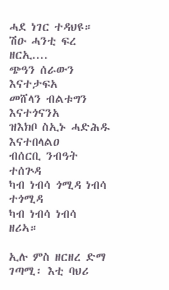ሓደ ነገር ተዳህዩ።
ሽዑ ሓንቲ ፍረ ዘርኢ....
ጭዓን ሰራውን እናተታፍአ
መሸላን ብልቱግን እናተጎናንአ
ዝእክቦ ስኢኑ ሓድሕዱ እናተበላልዐ
ብሰርቢ ንብዓት ተሰጕዳ
ካብ ነብሳ ጎሚዳ ነብሳ ተጎሚዳ
ካብ ነብሳ ነብሳ ዘሪኣ።

ኢሉ ምስ ዘርዘረ ድማ ገጣሚ፡ እቲ ባህሪ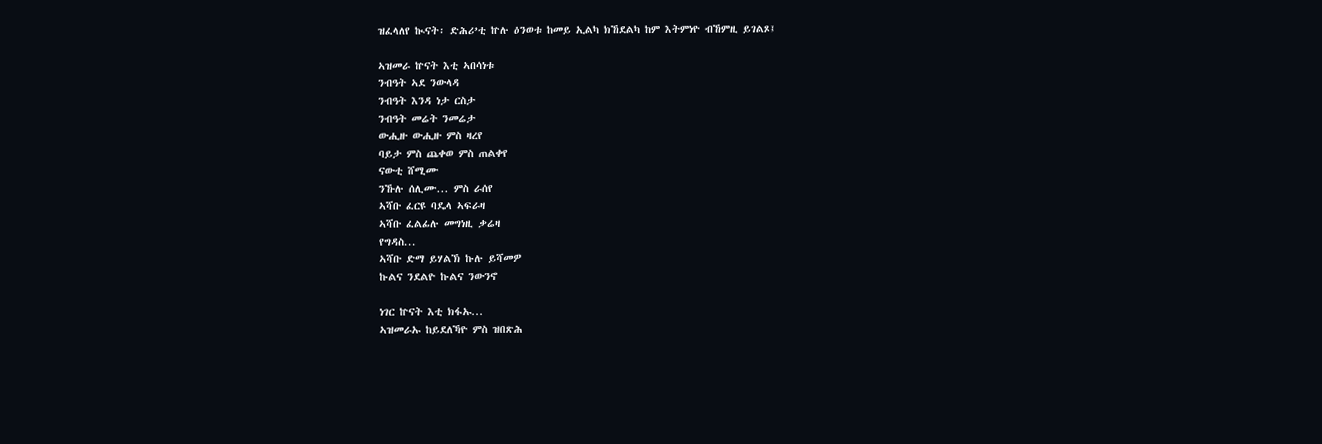ዝፈላለየ ኲናት፡ ድሕሪ’ቲ ኵሉ ዕንወቱ ከመይ ኢልካ ክኸደልካ ከም እትምነዮ ብኸምዚ ይገልጾ፤

ኣዝመራ ኵናት እቲ ኣበሳነቱ
ንብዓት ኣደ ንውላዳ
ንብዓት እንዳ ነታ ርስታ
ንብዓት መሬት ንመሬታ
ውሒዙ ውሒዙ ምስ ዛረየ
ባይታ ምስ ጨቀወ ምስ ጠልቀየ
ናውቲ ሸሚሙ
ንኹሉ ሰሊሙ... ምስ ራሰየ
ኣሻቡ ፈርዩ ባዴላ ኣፍራዛ
ኣሻቡ ፈልፊሉ መግነዚ ቃሬዛ
የግዳስ...
ኣሻቡ ድማ ይሃልኽ ኩሉ ይሻመዎ
ኩልና ንደልዮ ኩልና ንውንኖ

ነገር ኵናት እቲ ክፋኡ...
ኣዝመራኡ ከይደለኻዮ ምስ ዝበጽሕ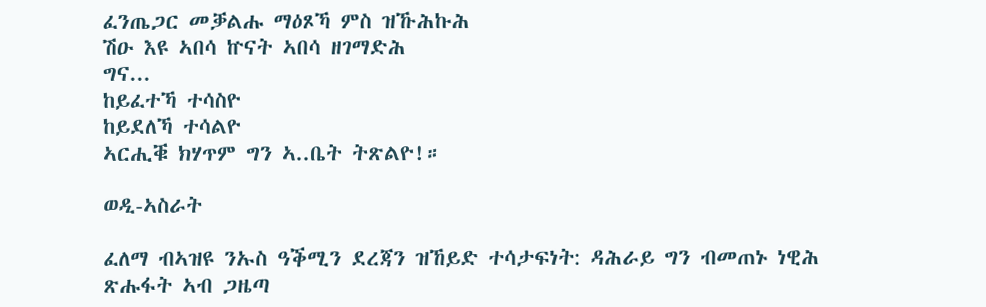ፈንጤጋር መቓልሑ ማዕጾኻ ምስ ዝኹሕኩሕ
ሽዑ እዩ ኣበሳ ኵናት ኣበሳ ዘገማድሕ
ግና...
ከይፈተኻ ተሳስዮ
ከይደለኻ ተሳልዮ
ኣርሒቑ ክሃጥም ግን ኣ..ቤት ትጽልዮ!።

ወዲ-ኣስራት

ፈለማ ብኣዝዩ ንኡስ ዓቕሚን ደረጃን ዝኸይድ ተሳታፍነት: ዳሕራይ ግን ብመጠኑ ነዊሕ ጽሑፋት ኣብ ጋዜጣ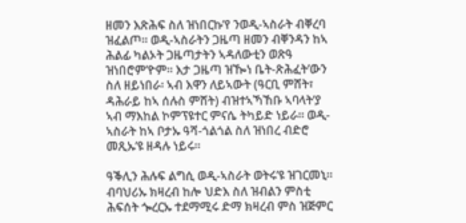ዘመን እጽሕፍ ስለ ዝነበርኩ’የ ንወዲ-ኣስራት ብቐረባ ዝፈልጦ። ወዲ-ኣስራትን ጋዜጣ ዘመን ብቐንዳን ከኣ ሕልፊ ካልኦት ጋዜጣታትን ኣዳለውቲን ወጽዓ ዝነበሮም’ዮም። እታ ጋዜጣ ዝዀነ ቤት-ጽሕፈት’ውን ስለ ዘይነበራ፡ ኣብ እዋን ለይኣውት (ዓርቢ ምሸት፣ ዳሕራይ ከኣ ሰሉስ ምሸት) ብዝተኣኻኸቡ ኣባላት’ያ ኣብ ማእከል ኮምፕዩተር ምናሴ ትካይድ ነይራ። ወዲ-ኣስራት ከኣ ቦታኡ ዓሻ-ጎልጎል ስለ ዝነበረ ብድሮ መጺኡ’ዩ ዘዳሉ ነይሩ።

ዓቕሊን ሕሉፍ ልግሲ ወዲ-ኣስራት ወትሩ’ዩ ዝገርመኒ። ብባህሪኡ ክዛረብ ከሎ ህድእ ስለ ዝብልን ምስቲ ሕፍሰት ጐረርኡ ተደማሚሩ ድማ ክዛረብ ምስ ዝጅምር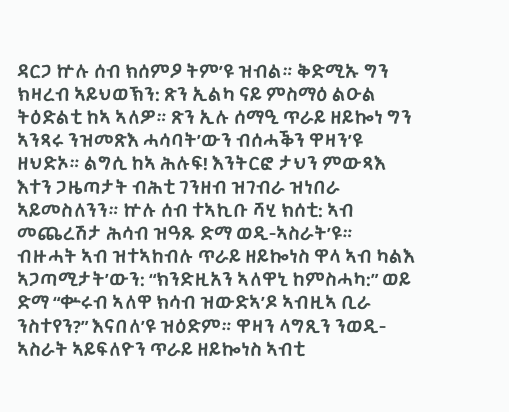ዳርጋ ኵሉ ሰብ ክሰምዖ ትም’ዩ ዝብል። ቅድሚኡ ግን ክዛረብ ኣይህወኽን: ጽን ኢልካ ናይ ምስማዕ ልዑል ትዕድልቲ ከኣ ኣለዎ። ጽን ኢሉ ሰማዒ ጥራይ ዘይኰነ ግን ኣንጻሩ ንዝመጽእ ሓሳባት’ውን ብሰሓቕን ዋዛን’ዩ ዘህድኦ። ልግሲ ከኣ ሕሉፍ! እንትርፎ ታህን ምውጻእ እተን ጋዜጣታት ብሕቲ ገንዘብ ዝገብራ ዝነበራ ኣይመስለንን። ኵሉ ሰብ ተኣኪቡ ሻሂ ክሰቲ: ኣብ መጨረሽታ ሕሳብ ዝዓጹ ድማ ወዲ-ኣስራት’ዩ። ብዙሓት ኣብ ዝተኣከብሉ ጥራይ ዘይኰነስ ዋላ ኣብ ካልእ ኣጋጣሚታት’ውን: “ክንድዚአን ኣለዋኒ ከምስሓካ:” ወይ ድማ “ቍሩብ ኣለዋ ክሳብ ዝውድኣ’ዶ ኣብዚኣ ቢራ ንስተየን?” እናበለ’ዩ ዝዕድም። ዋዛን ላግጺን ንወዲ-ኣስራት ኣይፍለዮን ጥራይ ዘይኰነስ ኣብቲ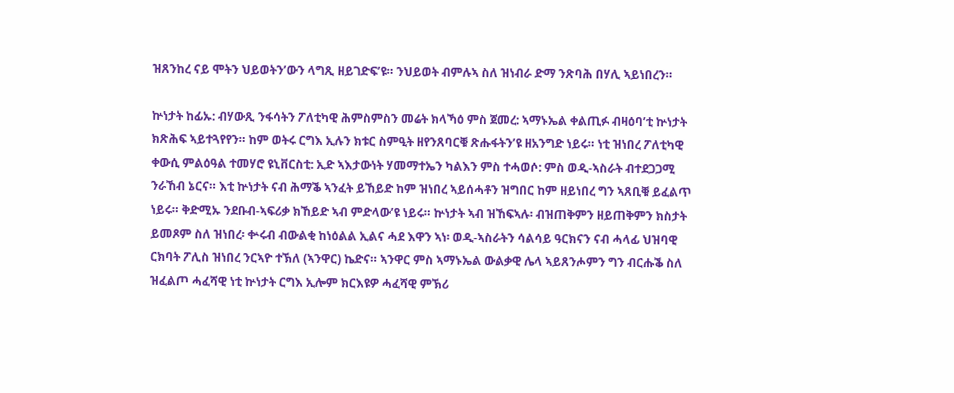ዝጸንከረ ናይ ሞትን ህይወትን’ውን ላግጺ ዘይገድፍ’ዩ። ንህይወት ብምሉኣ ስለ ዝነብራ ድማ ንጽባሕ በሃሊ ኣይነበረን።

ኵነታት ከፊኡ: ብሃውጺ ንፋሳትን ፖለቲካዊ ሕምስምስን መሬት ክላኻዕ ምስ ጀመረ: ኣማኑኤል ቀልጢፉ ብዛዕባ’ቲ ኵነታት ክጽሕፍ ኣይተጓየየን። ከም ወትሩ ርግእ ኢሉን ክቱር ስምዒት ዘየንጸባርቑ ጽሑፋትን’ዩ ዘአንግድ ነይሩ። ነቲ ዝነበረ ፖለቲካዊ ቀውሲ ምልዕዓል ተመሃሮ ዩኒቨርስቲ: ኢድ ኣእታውነት ሃመማተኤን ካልእን ምስ ተሓወሶ: ምስ ወዲ-ኣስራት ብተደጋጋሚ ንራኸብ ኔርና። እቲ ኵነታት ናብ ሕማቕ ኣንፈት ይኸይድ ከም ዝነበረ ኣይሰሓቶን ዝግበር ከም ዘይነበረ ግን ኣጸቢቑ ይፈልጥ ነይሩ። ቅድሚኡ ንደቡብ-ኣፍሪቃ ክኸይድ ኣብ ምድላው’ዩ ነይሩ። ኵነታት ኣብ ዝኸፍኣሉ፡ ብዝጠቅምን ዘይጠቅምን ክስታት ይመጾም ስለ ዝነበረ፡ ቍሩብ ብውልቂ ከነዕልል ኢልና ሓደ እዋን ኣነ፡ ወዲ-ኣስራትን ሳልሳይ ዓርክናን ናብ ሓላፊ ህዝባዊ ርክባት ፖሊስ ዝነበረ ንርኣዮ ተኽለ (ኣንዋር) ኬድና። ኣንዋር ምስ ኣማኑኤል ውልቃዊ ሌላ ኣይጸንሖምን ግን ብርሑቕ ስለ ዝፈልጦ ሓፈሻዊ ነቲ ኵነታት ርግእ ኢሎም ክርእዩዎ ሓፈሻዊ ምኽሪ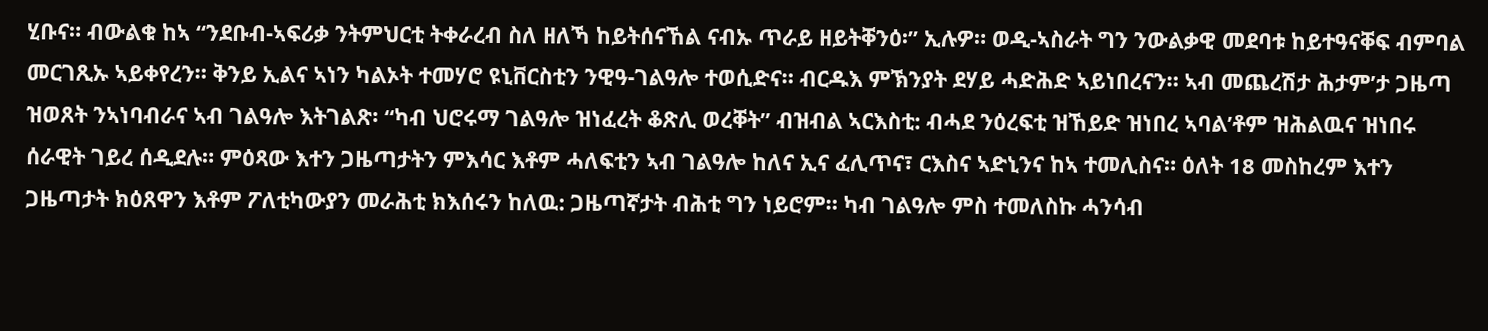ሂቡና። ብውልቁ ከኣ “ንደቡብ-ኣፍሪቃ ንትምህርቲ ትቀራረብ ስለ ዘለኻ ከይትሰናኸል ናብኡ ጥራይ ዘይትቐንዕ፡” ኢሉዎ። ወዲ-ኣስራት ግን ንውልቃዊ መደባቱ ከይተዓናቐፍ ብምባል መርገጺኡ ኣይቀየረን። ቅንይ ኢልና ኣነን ካልኦት ተመሃሮ ዩኒቨርስቲን ንዊዓ-ገልዓሎ ተወሲድና። ብርዱእ ምኽንያት ደሃይ ሓድሕድ ኣይነበረናን። ኣብ መጨረሽታ ሕታም’ታ ጋዜጣ ዝወጸት ንኣነባብራና ኣብ ገልዓሎ እትገልጽ፡ “ካብ ህሮሩማ ገልዓሎ ዝነፈረት ቆጽሊ ወረቐት” ብዝብል ኣርእስቲ: ብሓደ ንዕረፍቲ ዝኸይድ ዝነበረ ኣባል’ቶም ዝሕልዉና ዝነበሩ ሰራዊት ገይረ ሰዲደሉ። ምዕጻው እተን ጋዜጣታትን ምእሳር እቶም ሓለፍቲን ኣብ ገልዓሎ ከለና ኢና ፈሊጥና፣ ርእስና ኣድኒንና ከኣ ተመሊስና። ዕለት 18 መስከረም እተን ጋዜጣታት ክዕጸዋን እቶም ፖለቲካውያን መራሕቲ ክእሰሩን ከለዉ: ጋዜጣኛታት ብሕቲ ግን ነይሮም። ካብ ገልዓሎ ምስ ተመለስኩ ሓንሳብ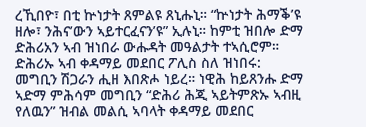ረኺበዮ፣ በቲ ኵነታት ጸምልዩ ጸኒሑኒ። “ኵነታት ሕማቕ’ዩ ዘሎ፣ ንሕና’ውን ኣይተርፈናን’ዩ” ኢሉኒ። ከምቲ ዝበሎ ድማ ድሕሪአን ኣብ ዝነበራ ውሑዳት መዓልታት ተኣሲሮም። ድሕሪኡ ኣብ ቀዳማይ መደበር ፖሊስ ስለ ዝነበሩ: መግቢን ሽጋራን ሒዘ እበጽሖ ነይረ። ነዊሕ ከይጸንሑ ድማ ኣድማ ምሕሳም መግቢን “ድሕሪ ሕጂ ኣይትምጽኡ ኣብዚ የለዉን” ዝብል መልሲ ኣባላት ቀዳማይ መደበር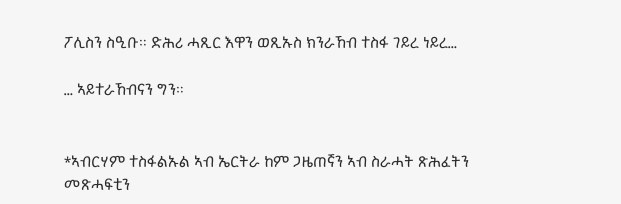ፖሊስን ስዒቡ። ድሕሪ ሓጺር እዋን ወጺኡስ ክንራኸብ ተስፋ ገይረ ነይረ…

… ኣይተራኸብናን ግን።


*ኣብርሃም ተስፋልኡል ኣብ ኤርትራ ከም ጋዜጠኛን ኣብ ስራሓት ጽሕፈትን መጽሓፍቲን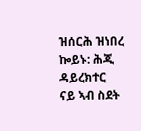ዝሰርሕ ዝነበረ ኰይኑ: ሕጂ ዳይረክተር ናይ ኣብ ስደት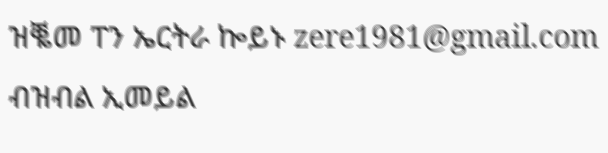ዝቘመ ፐን ኤርትራ ኰይኑ zere1981@gmail.com ብዝብል ኢመይል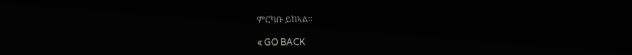ምርካቡ ይከኣል።

« GO BACK